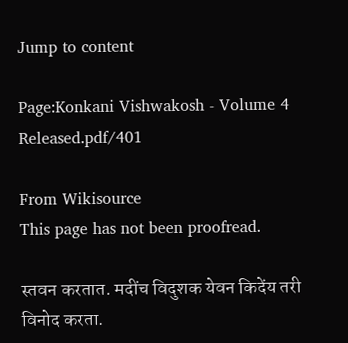Jump to content

Page:Konkani Vishwakosh - Volume 4 Released.pdf/401

From Wikisource
This page has not been proofread.

स्तवन करतात. मदींच विदुशक येवन किदेंय तरी विनोद करता.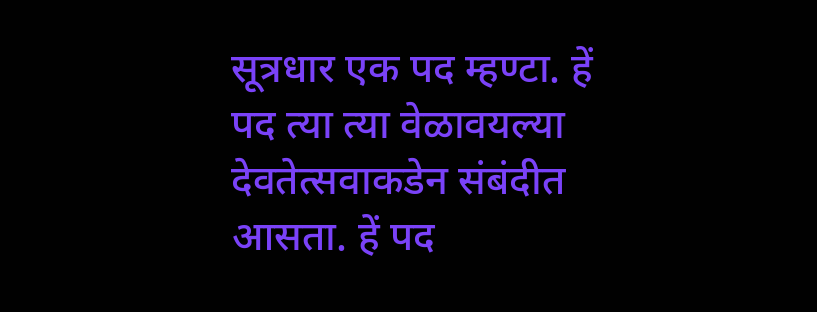सूत्रधार एक पद म्हण्टा. हें पद त्या त्या वेळावयल्या देवतेत्सवाकडेन संबंदीत आसता. हें पद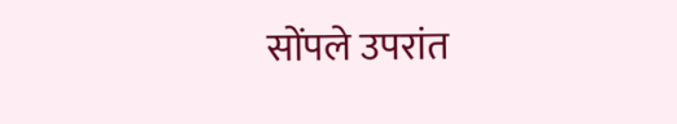सोंपले उपरांत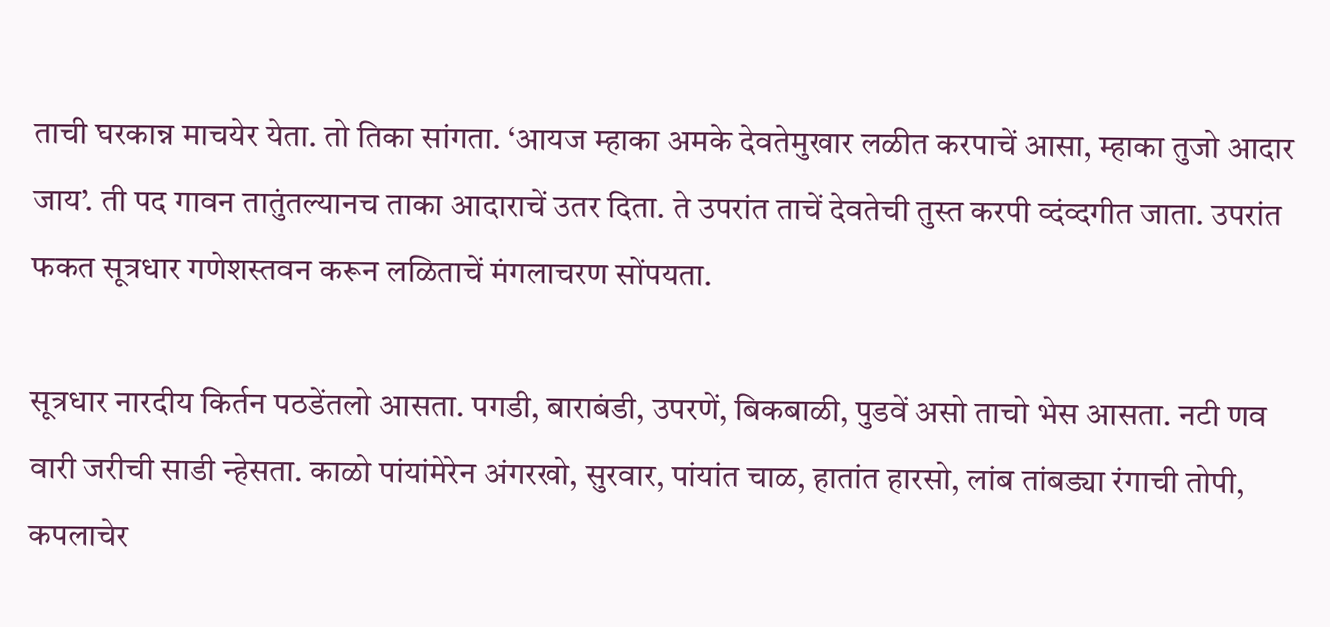ताची घरकान्न माचयेर येता. तो तिका सांगता. ‘आयज म्हाका अमके देवतेमुखार लळीत करपाचें आसा, म्हाका तुजो आदार जाय’. ती पद गावन तातुंतल्यानच ताका आदाराचें उतर दिता. ते उपरांत ताचें देवतेची तुस्त करपी व्दंव्दगीत जाता. उपरांत फकत सूत्रधार गणेशस्तवन करून लळिताचें मंगलाचरण सोंपयता.

सूत्रधार नारदीय किर्तन पठडेंतलो आसता. पगडी, बाराबंडी, उपरणें, बिकबाळी, पुडवें असो ताचो भेस आसता. नटी णव वारी जरीची साडी न्हेसता. काळो पांयांमेरेन अंगरखो, सुरवार, पांयांत चाळ, हातांत हारसो, लांब तांबड्या रंगाची तोपी, कपलाचेर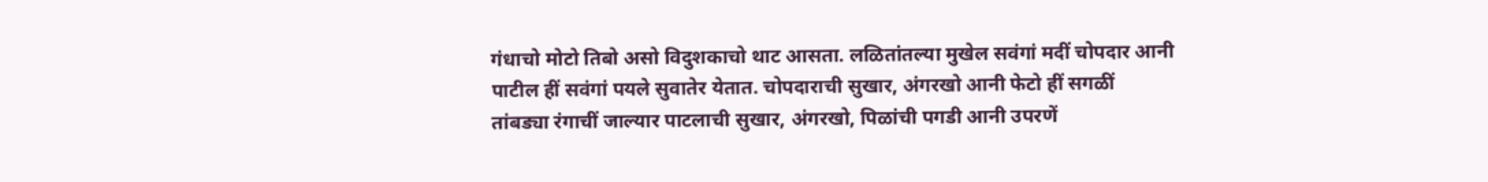गंधाचो मोटो तिबो असो विदुशकाचो थाट आसता. लळितांतल्या मुखेल सवंगां मदीं चोपदार आनी पाटील हीं सवंगां पयले सुवातेर येतात. चोपदाराची सुखार, अंगरखो आनी फेटो हीं सगळीं तांबड्या रंगाचीं जाल्यार पाटलाची सुखार, अंगरखो, पिळांची पगडी आनी उपरणें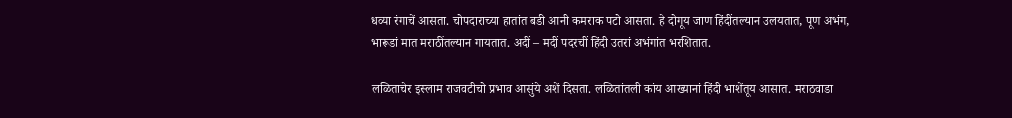धव्या रंगाचें आसता. चोपदाराच्या हातांत बडी आनी कमराक पटो आसता. हे दोगूय जाण हिंदींतल्यान उलयतात, पूण अभंग, भारूडां मात मराठींतल्यान गायतात. अदीं – मदीं पदरचीं हिंदी उतरां अभंगांत भरशितात.

लळिताचेर इस्लाम राजवटीचो प्रभाव आसुंये अशें दिसता. लळितांतली कांय आख्यानां हिंदी भाशेंतूय आसात. मराठवाडा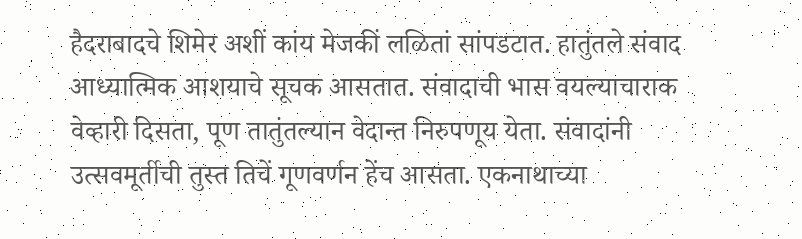हैदराबादचे शिमेर अशीं कांय मेजकीं लळितां सांपडटात. हातुंतले संवाद आध्यात्मिक आशयाचे सूचक आसतात. संवादाची भास वयल्याचाराक वेव्हारी दिसता, पूण तातुंतल्यान वेदान्त निरुपणूय येता. संवादांनी उत्सवमूर्तीची तुस्त तिचें गूणवर्णन हेंच आसता. एकनाथाच्या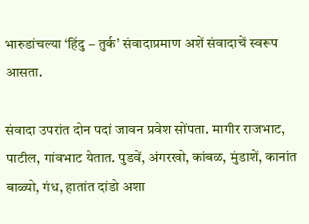भारुडांचल्या ‘हिंदु – तुर्क’ संवादाप्रमाण अशें संवादाचें स्वरूप आसता.

संवादा उपरांत दोन पदां जावन प्रवेश सोंपता. मागीर राजभाट, पाटील, गांवभाट येतात. पुडवें, अंगरखो, कांबळ, मुंडाशें, कानांत बाळ्यो, गंध, हातांत दांडो अशा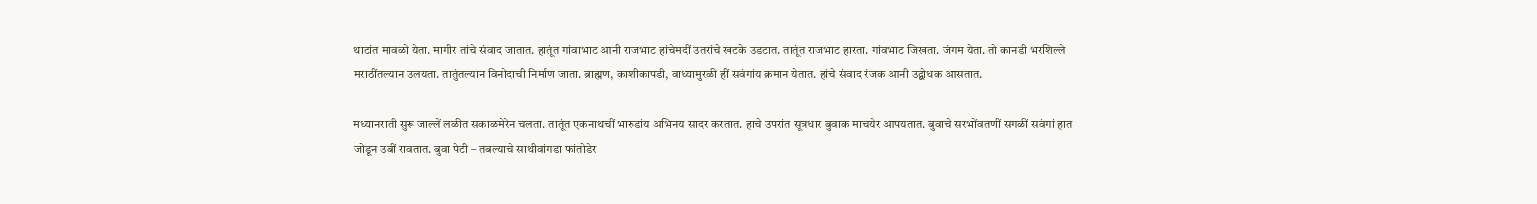थाटांत मावळो येता. मागीर तांचे संवाद जातात. हातूंत गांवाभाट आनी राजभाट हांचेमदीं उतरांचे खटके उडटात. तातूंत राजभाट हारता. गांवभाट जिखता. जंगम येता. तो कानडी भरशिल्ले मराठींतल्यान उलयता. तातुंतल्यान विनोदाची निर्माण जाता. ब्राह्मण, काशीकापडी, वाध्यामुरळी हीं सवंगांय क्रमान येतात. हांचे संवाद रंजक आनी उद्बोधक आसतात.

मध्यानराती सुरू जाल्लें लळीत सकाळमेरेन चलता. तातूंत एकनाथचीं भारुडांय अभिनय सादर करतात. हाचे उपरांत सूत्रधार बुवाक माचयेर आपयतात. बुवाचे सरभोंवतणीं सगळीं सवंगां हात जोडून उबीं रावतात. बुवा पेटी – तबल्याचे साथीवांगडा फांतोडेर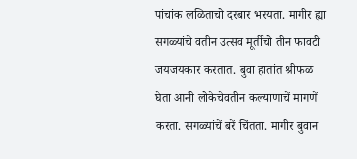पांचांक लळिताचो दरबार भरयता. मागीर ह्या सगळ्यांचे वतीन उत्सव मूर्तीचो तीन फावटी जयजयकार करतात. बुवा हातांत श्रीफळ घेता आनी लोकेचेवतीन कल्याणाचें मागणें करता. सगळ्यांचें बरें चिंतता. मागीर बुवान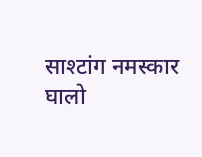साश्टांग नमस्कार घालो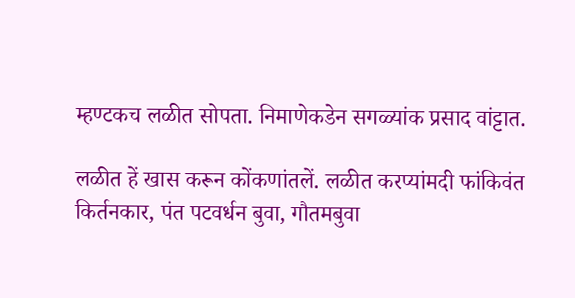म्हण्टकच लळीत सोपता. निमाणेकडेन सगळ्यांक प्रसाद वांट्टात.

लळीत हें खास करून कोंकणांतलें. लळीत करप्यांमदी फांकिवंत किर्तनकार, पंत पटवर्धन बुवा, गौतमबुवा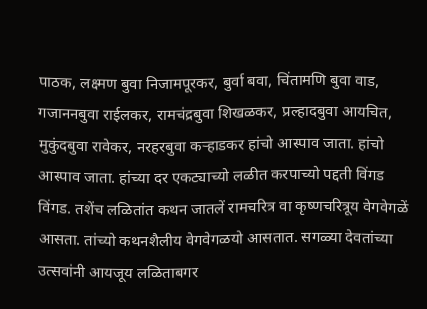पाठक, लक्ष्मण बुवा निजामपूरकर, बुर्वा बवा, चिंतामणि बुवा वाड, गजाननबुवा राईलकर, रामचंद्रबुवा शिखळकर, प्रल्हादबुवा आयचित, मुकुंदबुवा रावेकर, नरहरबुवा कऱ्हाडकर हांचो आस्पाव जाता. हांचो आस्पाव जाता. हांच्या दर एकट्याच्यो लळीत करपाच्यो पद्दती विंगड विंगड. तशेंच लळितांत कथन जातलें रामचरित्र वा कृष्णचरित्रूय वेगवेगळें आसता. तांच्यो कथनशैलीय वेगवेगळयो आसतात. सगळ्या देवतांच्या उत्सवांनी आयजूय लळिताबगर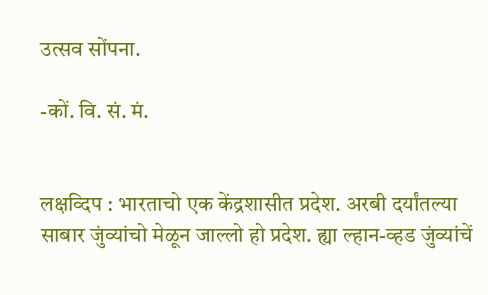उत्सव सोंपना.

-कों. वि. सं. मं.


लक्षव्दिप : भारताचो एक केंद्रशासीत प्रदेश. अरबी दर्यांतल्या साबार जुंव्यांचो मेळून जाल्लो हो प्रदेश. ह्या ल्हान-व्हड जुंव्यांचें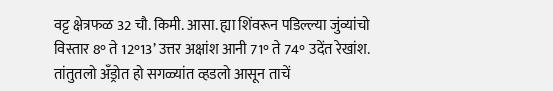वट्ट क्षेत्रफळ 32 चौ. किमी. आसा. ह्या शिंवरून पडिल्ल्या जुंव्यांचो विस्तार 8° ते 12°13’ उत्तर अक्षांश आनी 71° ते 74° उदेंत रेखांश. तांतुतलो अँड्रोत हो सगळ्यांत व्हडलो आसून ताचें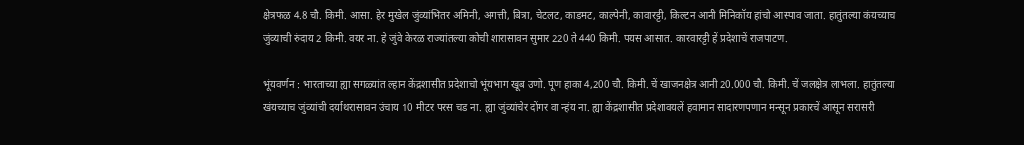क्षेत्रफळ 4.8 चौ. किमी. आसा. हेर मुखेल जुंव्यांभितर अमिनी, अगत्ती, बित्रा, चेटलट, काडमट, काल्पेनी, कावारट्टी, किल्टन आनी मिनिकॉय हांचो आस्पाव जाता. हातुंतल्या कंयच्याच जुंव्याची रुंदाय 2 किमी. वयर ना. हे जुंवे केरळ राज्यांतल्या कोची शारासावन सुमार 220 ते 440 किमी. पयस आसात. कारवारट्टी हें प्रदेशाचें राजपाटण.

भूंयवर्णन : भारताच्या ह्या सगळ्यांत ल्हान केंद्रशासीत प्रदेशाचो भूंयभाग खूब उणो. पूण हाका 4,200 चौ. किमी. चें खाजनक्षेत्र आनी 20.000 चौ. किमी. चें जलक्षेत्र लाभला. हातुंतल्या खंयच्याच जुंव्यांची दर्याथरासावन उंचाय 10 मीटर परस चड ना. ह्या जुंव्यांचेर दोंगर वा न्हंय ना. ह्या केंद्रशासीत प्रदेशावयलें हवामान सादारणपणान मन्सून प्रकारचें आसून सरासरी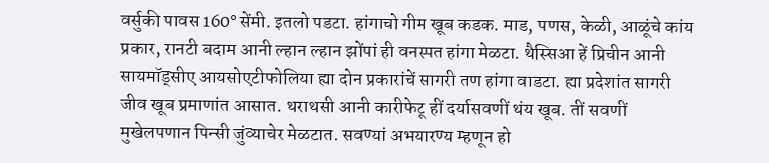वर्सुकी पावस 160° सेंमी. इतलो पडटा. हांगाचो गीम खूब कडक. माड, पणस, केळी, आळूंचे कांय प्रकार, रानटी बदाम आनी ल्हान ल्हान झोंपां ही वनस्पत हांगा मेळटा. थैस्सिआ हें प्रिचीन आनी सायमॉड्सीए आयसोएटीफोलिया ह्या दोन प्रकारांचें सागरी तण हांगा वाडटा. ह्या प्रदेशांत सागरी जीव खूब प्रमाणांत आसात. थराथसी आनी कारीफेटू हीं दर्यासवणीं थंय खूब. तीं सवणीं मुखेलपणान पिन्सी जुंव्याचेर मेळटात. सवण्यां अभयारण्य म्हणून हो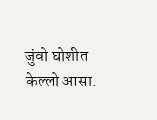जुंवो घोशीत केल्लो आसा.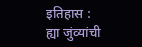इतिहास : ह्या जुंव्यांची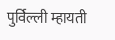पुर्विल्ली म्हायती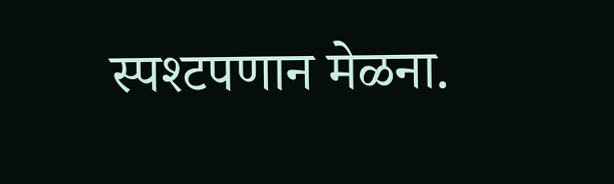स्पश्टपणान मेळना.